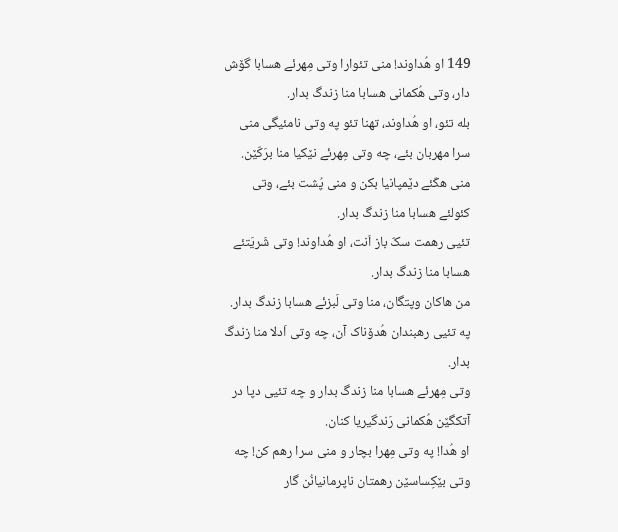149 او هُداوند! منی تئوارا وتی مِهرئے هسابا گۆش دار، وتی هُکمانی هسابا منا زندگ بدار.
بله تئو، او هُداوند، تهنا تئو په وتی نامئیگی منی سرا مهربان بئے، چه وتی مِهرئے نێکیا منا برَکّێن.
منی هکّئے دێمپانیا بکن و منی پُشت بئے، وتی کئولئے هسابا منا زندگ بدار.
تئیی رهمت سکّ باز اَنت، او هُداوند! وتی شَریَتئے هسابا منا زندگ بدار.
من هاکان وپتگان، منا وتی لَبزئے هسابا زندگ بدار.
په تئیی رهبندان هُدۆناک آن، چه وتی اَدلا منا زندگ بدار.
وتی مِهرئے هسابا منا زندگ بدار و چه تئیی دپا در آتکگێن هُکمانی رَندگیریا کنان.
او هُدا! په وتی مِهرا بچار و منی سرا رهم کن! چه وتی بێکِساسێن رهمتان ناپرمانیانُن گار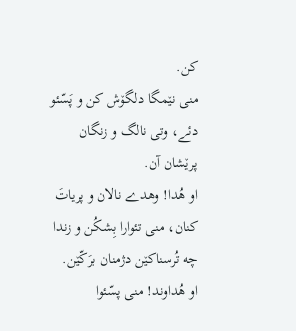کن.
منی نێمگا دلگۆش کن و پَسّئو دئے، وتی نالگ و زنگان پرێشان آن.
او هُدا! وهدے نالان و پریاتَ کنان، منی تئوارا بِشکُن و زندا چه تُرسناکێن دژمنان برَکّێن.
او هُداوند! منی پسّئوا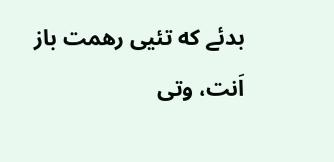بدئے که تئیی رهمت باز اَنت، وتی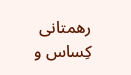رهمتانی کِساس و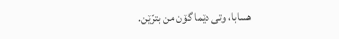هسابا، وتی دێما گۆن من بترّێن.